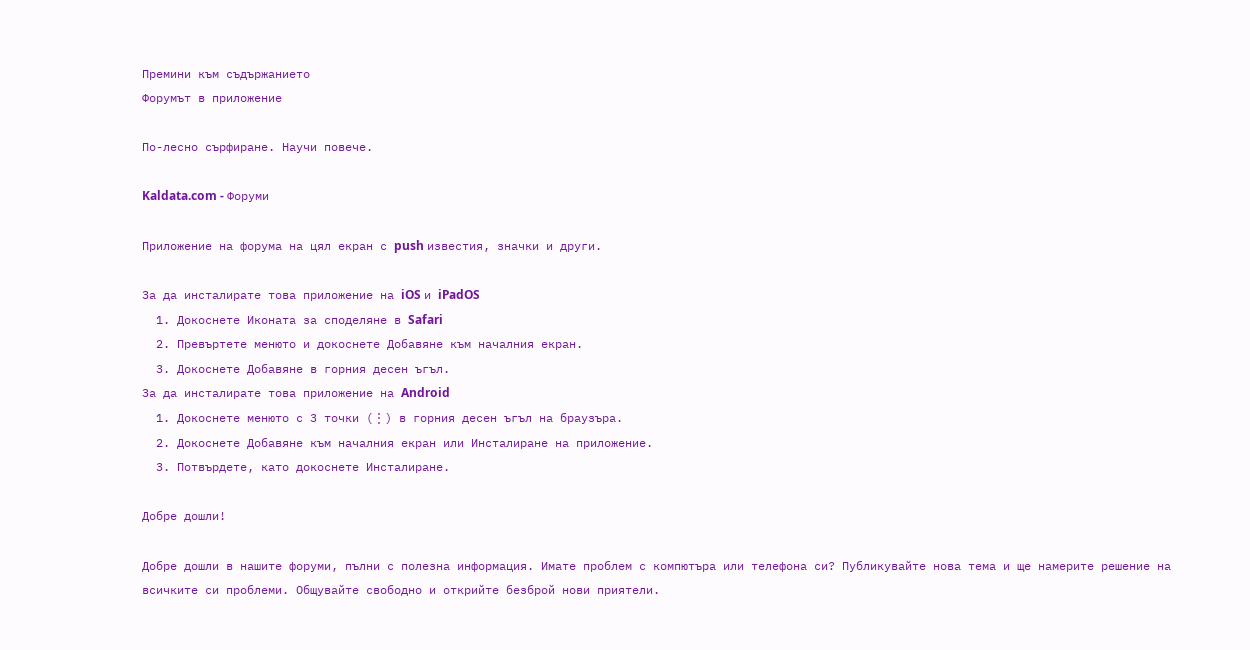Премини към съдържанието
Форумът в приложение

По-лесно сърфиране. Научи повече.

Kaldata.com - Форуми

Приложение на форума на цял екран с push известия, значки и други.

За да инсталирате това приложение на iOS и iPadOS
  1. Докоснете Иконата за споделяне в Safari
  2. Превъртете менюто и докоснете Добавяне към началния екран.
  3. Докоснете Добавяне в горния десен ъгъл.
За да инсталирате това приложение на Android
  1. Докоснете менюто с 3 точки (⋮) в горния десен ъгъл на браузъра.
  2. Докоснете Добавяне към началния екран или Инсталиране на приложение.
  3. Потвърдете, като докоснете Инсталиране.

Добре дошли!

Добре дошли в нашите форуми, пълни с полезна информация. Имате проблем с компютъра или телефона си? Публикувайте нова тема и ще намерите решение на всичките си проблеми. Общувайте свободно и открийте безброй нови приятели.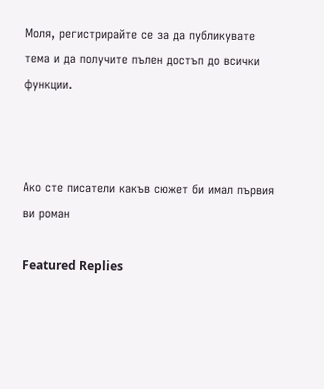Моля, регистрирайте се за да публикувате тема и да получите пълен достъп до всички функции.



Ако сте писатели какъв сюжет би имал първия ви роман

Featured Replies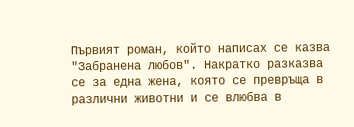Първият роман, който написах се казва "Забранена любов". Накратко разказва се за една жена, която се превръща в различни животни и се влюбва в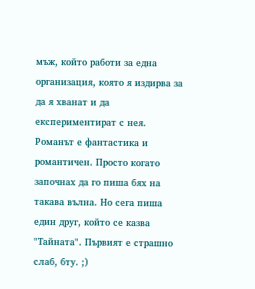мъж, който работи за една организация, която я издирва за да я хванат и да експериментират с нея. Романът е фантастика и романтичен. Просто когато започнах да го пиша бях на такава вълна. Но сега пиша един друг, който се казва "Тайната". Първият е страшно слаб, бту. ;)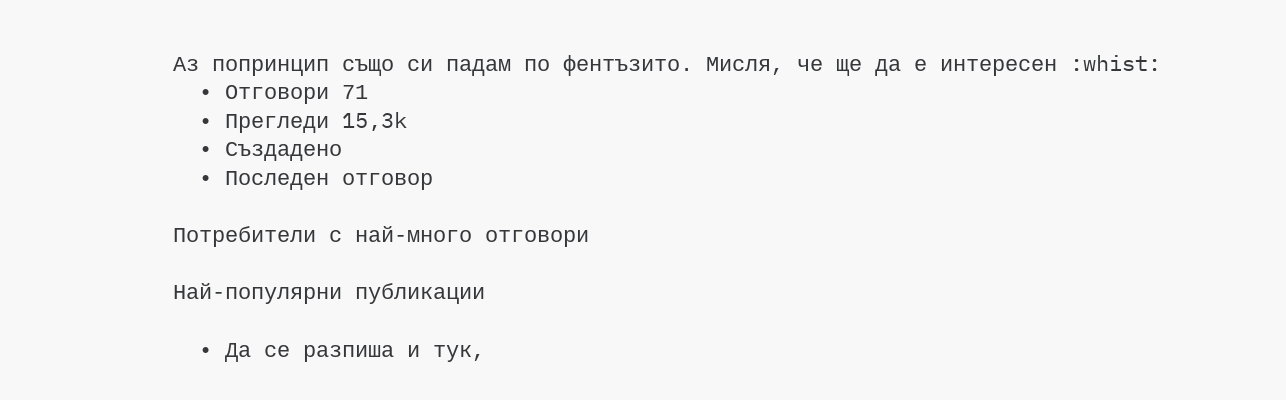Аз попринцип също си падам по фентъзито. Мисля, че ще да е интересен :whist:
  • Отговори 71
  • Прегледи 15,3k
  • Създадено
  • Последен отговор

Потребители с най-много отговори

Най-популярни публикации

  • Да се разпиша и тук,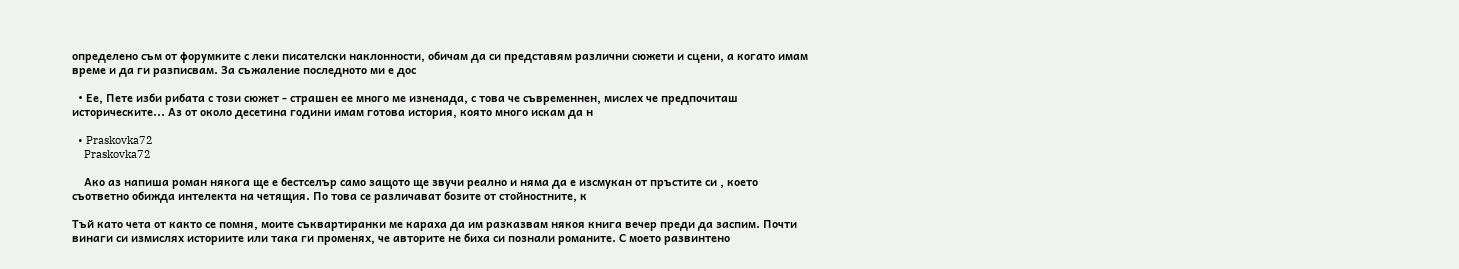определено съм от форумките с леки писателски наклонности, обичам да си представям различни сюжети и сцени, а когато имам време и да ги разписвам. За съжаление последното ми е дос

  • Ее, Пете изби рибата с този сюжет - страшен ее много ме изненада, с това че съвременнен, мислех че предпочиташ историческите... Аз от около десетина години имам готова история, която много искам да н

  • Praskovka72
    Praskovka72

    Ако аз напиша роман някога ще е бестселър само защото ще звучи реално и няма да е изсмукан от пръстите си , което съответно обижда интелекта на четящия. По това се различават бозите от стойностните, к

Тъй като чета от както се помня, моите съквартиранки ме караха да им разказвам някоя книга вечер преди да заспим. Почти винаги си измислях историите или така ги променях, че авторите не биха си познали романите. С моето развинтено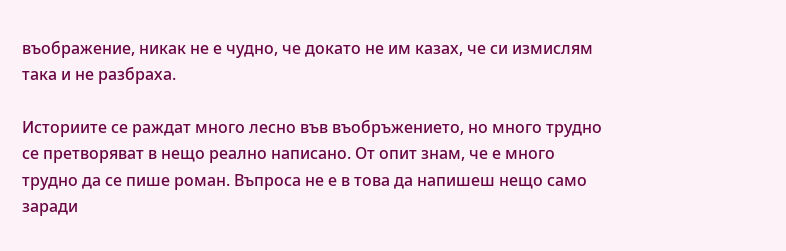въображение, никак не е чудно, че докато не им казах, че си измислям така и не разбраха.

Историите се раждат много лесно във въобръжението, но много трудно се претворяват в нещо реално написано. От опит знам, че е много трудно да се пише роман. Въпроса не е в това да напишеш нещо само заради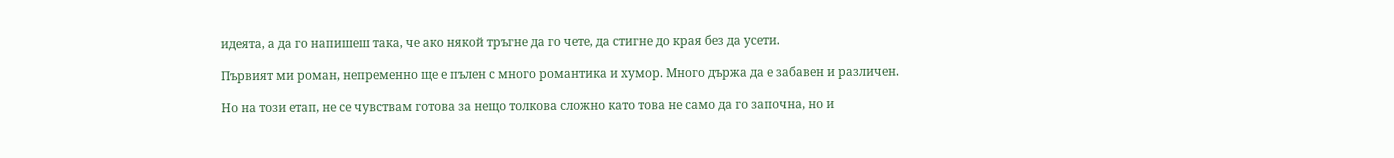идеята, а да го напишеш така, че ако някой тръгне да го чете, да стигне до края без да усети.

Първият ми роман, непременно ще е пълен с много романтика и хумор. Много държа да е забавен и различен.

Но на този етап, не се чувствам готова за нещо толкова сложно като това не само да го започна, но и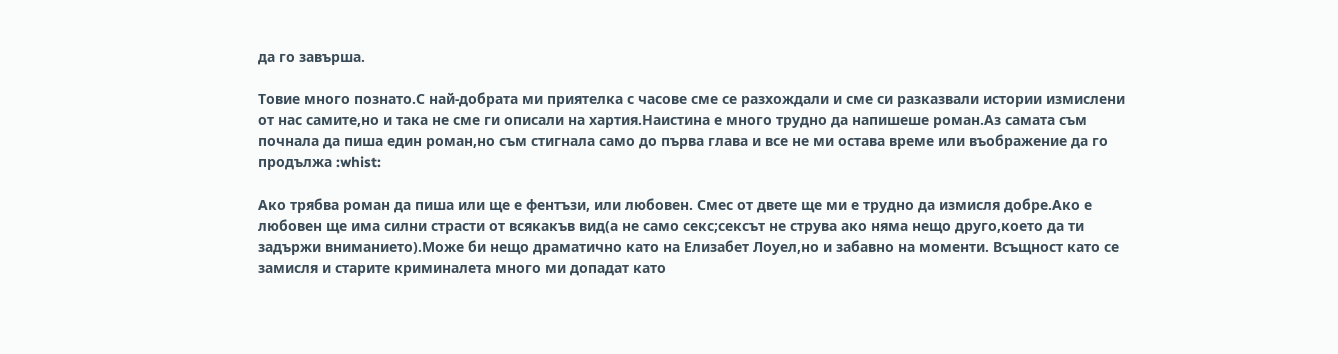да го завърша.

Товие много познато.С най-добрата ми приятелка с часове сме се разхождали и сме си разказвали истории измислени от нас самите,но и така не сме ги описали на хартия.Наистина е много трудно да напишеше роман.Аз самата съм почнала да пиша един роман,но съм стигнала само до първа глава и все не ми остава време или въображение да го продължа :whist:

Ако трябва роман да пиша или ще е фентъзи, или любовен. Смес от двете ще ми е трудно да измисля добре.Ако е любовен ще има силни страсти от всякакъв вид(а не само секс;сексът не струва ако няма нещо друго,което да ти задържи вниманието).Може би нещо драматично като на Елизабет Лоуел,но и забавно на моменти. Всъщност като се замисля и старите криминалета много ми допадат като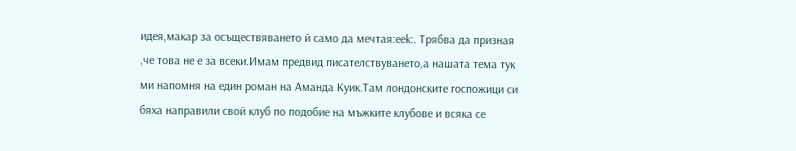идея,макар за осъществяването й само да мечтая:eek:. Трябва да призная ,че това не е за всеки.Имам предвид писателствуването,а нашата тема тук ми напомня на един роман на Аманда Куик.Там лондонските госпожици си бяха направили свой клуб по подобие на мъжките клубове и всяка се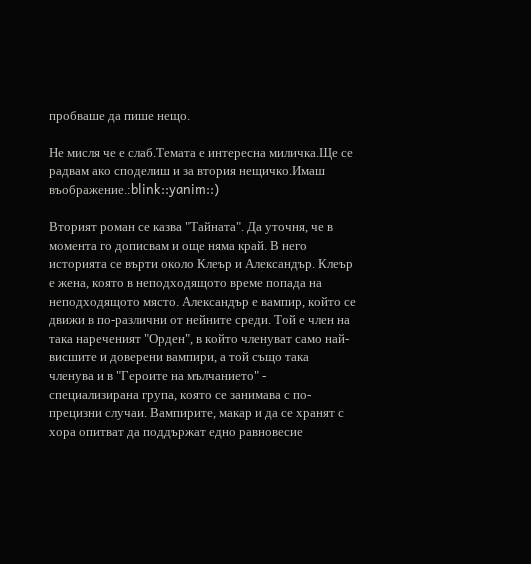пробваше да пише нещо.

Не мисля че е слаб.Темата е интересна миличка.Ще се радвам ако споделиш и за втория нещичко.Имаш въображение.:blink::yanim::)

Вторият роман се казва "Тайната". Да уточня, че в момента го дописвам и още няма край. В него историята се върти около Клеър и Александър. Клеър е жена, която в неподходящото време попада на неподходящото място. Александър е вампир, който се движи в по-различни от нейните среди. Той е член на така нареченият "Орден", в който членуват само най-висшите и доверени вампири, а той също така членува и в "Героите на мълчанието" - специализирана група, която се занимава с по-прецизни случаи. Вампирите, макар и да се хранят с хора опитват да поддържат едно равновесие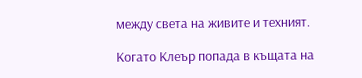между света на живите и техният.

Когато Клеър попада в къщата на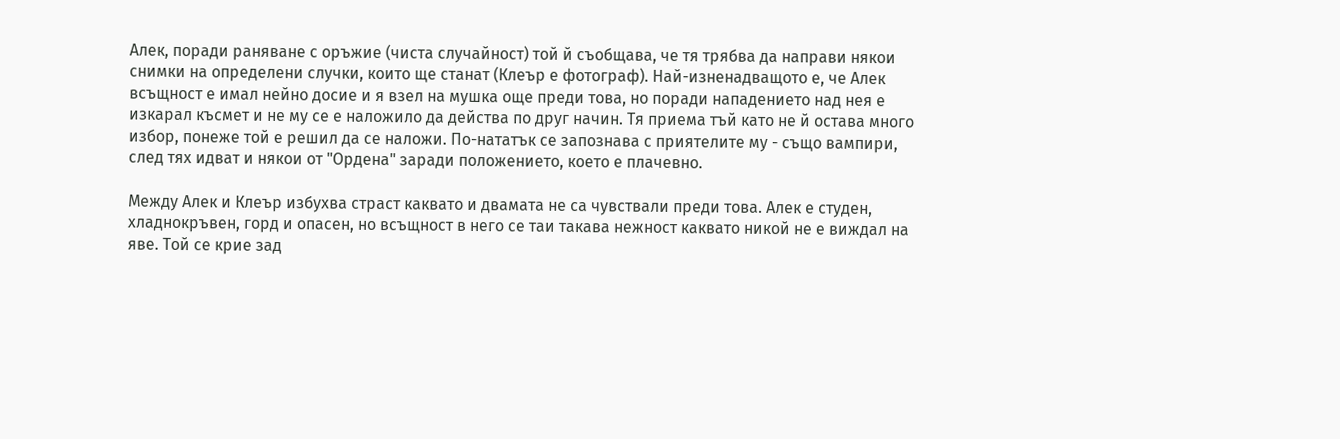Алек, поради раняване с оръжие (чиста случайност) той й съобщава, че тя трябва да направи някои снимки на определени случки, които ще станат (Клеър е фотограф). Най-изненадващото е, че Алек всъщност е имал нейно досие и я взел на мушка още преди това, но поради нападението над нея е изкарал късмет и не му се е наложило да действа по друг начин. Тя приема тъй като не й остава много избор, понеже той е решил да се наложи. По-нататък се запознава с приятелите му - също вампири, след тях идват и някои от "Ордена" заради положението, което е плачевно.

Между Алек и Клеър избухва страст каквато и двамата не са чувствали преди това. Алек е студен, хладнокръвен, горд и опасен, но всъщност в него се таи такава нежност каквато никой не е виждал на яве. Той се крие зад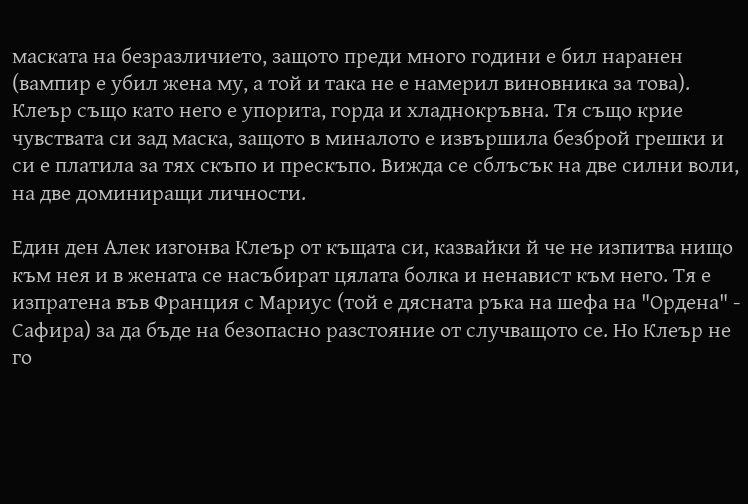маската на безразличието, защото преди много години е бил наранен (вампир е убил жена му, а той и така не е намерил виновника за това). Клеър също като него е упорита, горда и хладнокръвна. Тя също крие чувствата си зад маска, защото в миналото е извършила безброй грешки и си е платила за тях скъпо и прескъпо. Вижда се сблъсък на две силни воли, на две доминиращи личности.

Един ден Алек изгонва Клеър от къщата си, казвайки й че не изпитва нищо към нея и в жената се насъбират цялата болка и ненавист към него. Тя е изпратена във Франция с Мариус (той е дясната ръка на шефа на "Ордена" - Сафира) за да бъде на безопасно разстояние от случващото се. Но Клеър не го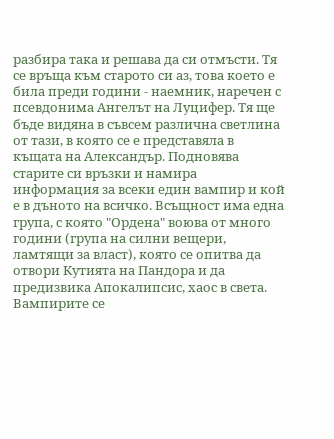разбира така и решава да си отмъсти. Тя се връща към старото си аз, това което е била преди години - наемник, наречен с псевдонима Ангелът на Луцифер. Тя ще бъде видяна в съвсем различна светлина от тази, в която се е представяла в къщата на Александър. Подновява старите си връзки и намира информация за всеки един вампир и кой е в дъното на всичко. Всъщност има една група, с която "Ордена" воюва от много години (група на силни вещери, ламтящи за власт), която се опитва да отвори Кутията на Пандора и да предизвика Апокалипсис, хаос в света. Вампирите се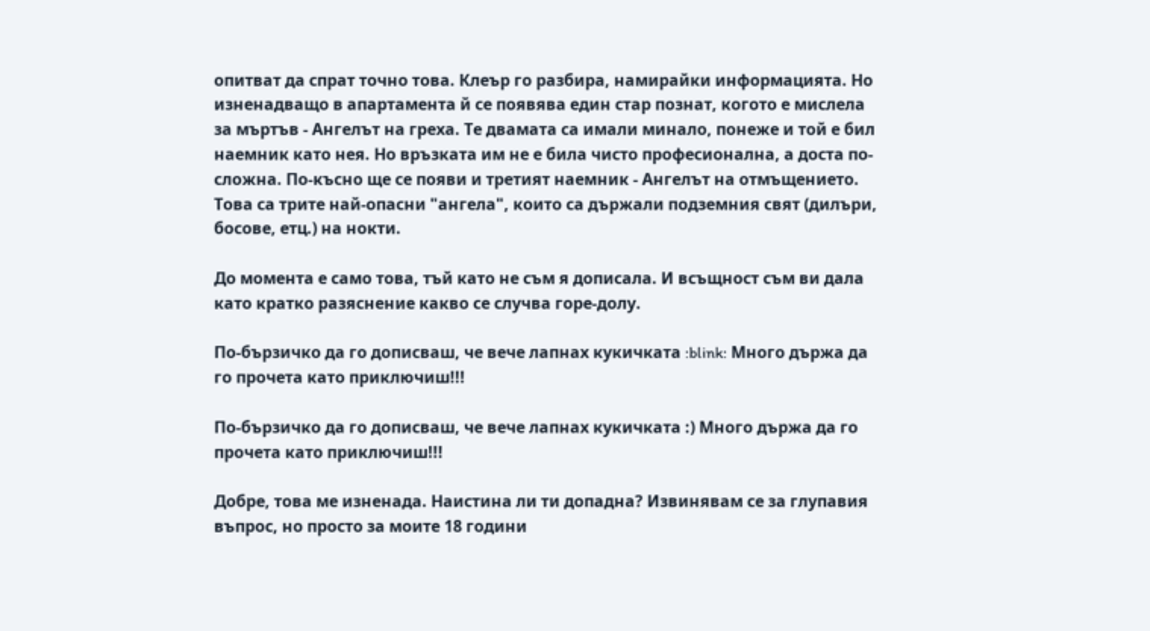опитват да спрат точно това. Клеър го разбира, намирайки информацията. Но изненадващо в апартамента й се появява един стар познат, когото е мислела за мъртъв - Ангелът на греха. Те двамата са имали минало, понеже и той е бил наемник като нея. Но връзката им не е била чисто професионална, а доста по-сложна. По-късно ще се появи и третият наемник - Ангелът на отмъщението. Това са трите най-опасни "ангела", които са държали подземния свят (дилъри, босове, етц.) на нокти.

До момента е само това, тъй като не съм я дописала. И всъщност съм ви дала като кратко разяснение какво се случва горе-долу.

По-бързичко да го дописваш, че вече лапнах кукичката :blink: Много държа да го прочета като приключиш!!!

По-бързичко да го дописваш, че вече лапнах кукичката :) Много държа да го прочета като приключиш!!!

Добре, това ме изненада. Наистина ли ти допадна? Извинявам се за глупавия въпрос, но просто за моите 18 години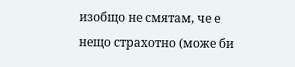изобщо не смятам, че е нещо страхотно (може би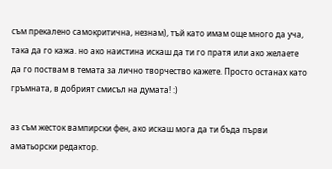съм прекалено самокритична, незнам), тъй като имам още много да уча, така да го кажа. но ако наистина искаш да ти го пратя или ако желаете да го поствам в темата за лично творчество кажете. Просто останах като гръмната, в добрият смисъл на думата! :)

аз съм жесток вампирски фен, ако искаш мога да ти бъда първи аматьорски редактор.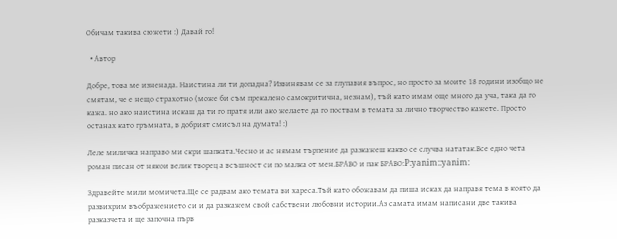Обичам такива сюжети :) Давай го!

  • Автор

Добре, това ме изненада. Наистина ли ти допадна? Извинявам се за глупавия въпрос, но просто за моите 18 години изобщо не смятам, че е нещо страхотно (може би съм прекалено самокритична, незнам), тъй като имам още много да уча, така да го кажа. но ако наистина искаш да ти го пратя или ако желаете да го поствам в темата за лично творчество кажете. Просто останах като гръмната, в добрият смисъл на думата! :)

Леле миличка направо ми скри шапката.Чесно и ас нямам търпение да разкажеш какво се случва нататак.Все едно чета роман писан от някои велик творец а всъшност си по малка от мен.БРАВО и пак БРАВО:P:yanim::yanim:

Здравейте мили момичета.Ще се радвам ако темата ви хареса.Тъй като обожавам да пиша исках да направя тема в която да развихрим въображението си и да разкажем свой сабствени любовни истории.Аз самата имам написани две такива разказчета и ще започна първ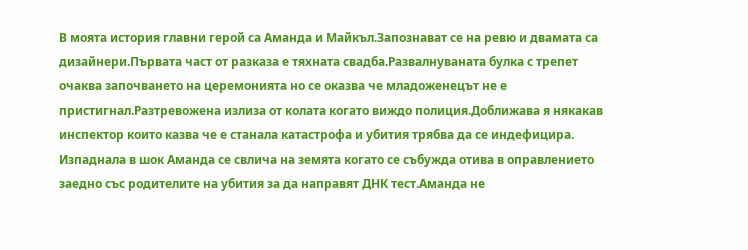В моята история главни герой са Аманда и Майкъл.Запознават се на ревю и двамата са дизайнери.Първата част от разказа е тяхната свадба.Развалнуваната булка с трепет очаква започването на церемонията но се оказва че младоженецът не е пристигнал.Разтревожена излиза от колата когато виждо полиция.Доближава я някакав инспектор които казва че е станала катастрофа и убития трябва да се индефицира. Изпаднала в шок Аманда се свлича на земята когато се събужда отива в оправлението заедно със родителите на убития за да направят ДНК тест.Аманда не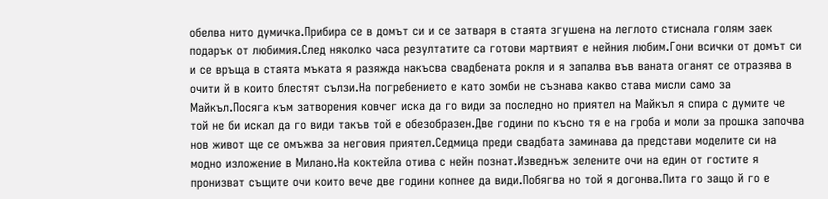обелва нито думичка.Прибира се в домът си и се затваря в стаята згушена на леглото стиснала голям заек подарък от любимия.След няколко часа резултатите са готови мартвият е нейния любим.Гони всички от домът си и се връща в стаята мъката я разяжда накъсва свадбената рокля и я запалва във ваната оганят се отразява в очити й в които блестят сълзи.На погребението е като зомби не съзнава какво става мисли само за Майкъл.Посяга към затворения ковчег иска да го види за последно но приятел на Майкъл я спира с думите че той не би искал да го види такъв той е обезобразен.Две години по късно тя е на гроба и моли за прошка започва нов живот ще се омъжва за неговия приятел.Седмица преди свадбата заминава да представи моделите си на модно изложение в Милано.На коктейла отива с нейн познат.Изведнъж зелените очи на един от гостите я пронизват същите очи които вече две години копнее да види.Побягва но той я догонва.Пита го защо й го е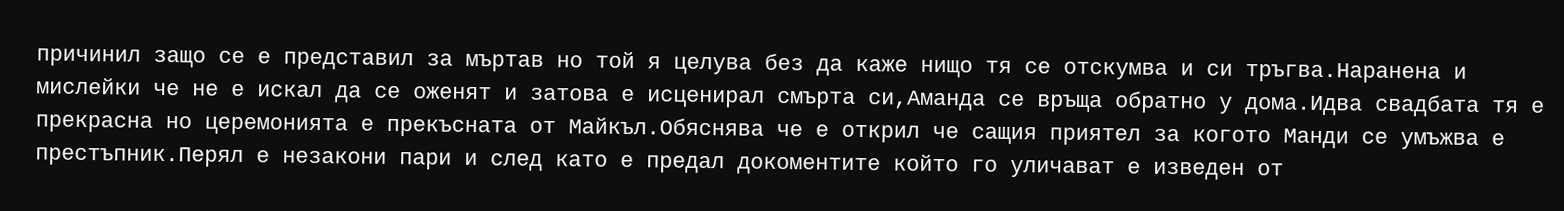причинил защо се е представил за мъртав но той я целува без да каже нищо тя се отскумва и си тръгва.Наранена и мислейки че не е искал да се оженят и затова е исценирал смърта си,Аманда се връща обратно у дома.Идва свадбата тя е прекрасна но церемонията е прекъсната от Майкъл.Обяснява че е открил че сащия приятел за когото Манди се умъжва е престъпник.Перял е незакони пари и след като е предал докоментите който го уличават е изведен от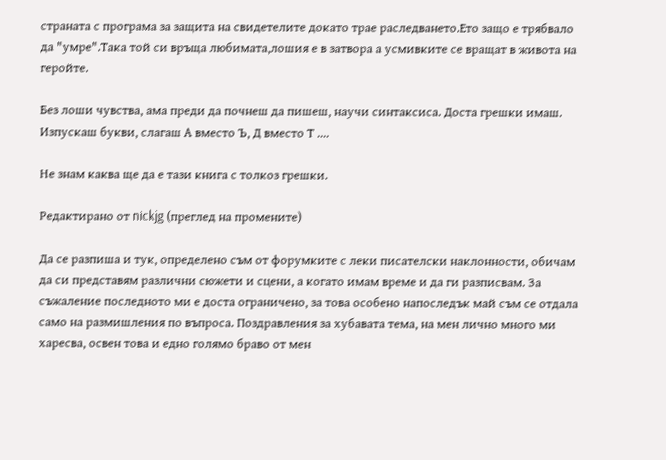страната с програма за защита на свидетелите докато трае раследването.Ето защо е трябвало да "умре".Така той си връща любимата,лошия е в затвора а усмивките се вращат в живота на геройте.

Без лоши чувства, ама преди да почнеш да пишеш, научи синтаксиса. Доста грешки имаш. Изпускаш букви, слагаш А вместо Ъ, Д вместо Т ....

Не знам каква ще да е тази книга с толкоз грешки.

Редактирано от nickjg (преглед на промените)

Да се разпиша и тук, определено съм от форумките с леки писателски наклонности, обичам да си представям различни сюжети и сцени, а когато имам време и да ги разписвам. За съжаление последното ми е доста ограничено, за това особено напоследък май съм се отдала само на размишления по въпроса. Поздравления за хубавата тема, на мен лично много ми харесва, освен това и едно голямо браво от мен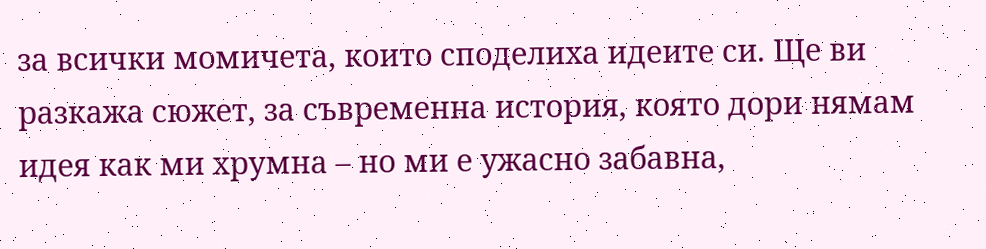за всички момичета, които споделиха идеите си. Ще ви разкажа сюжет, за съвременна история, която дори нямам идея как ми хрумна – но ми е ужасно забавна,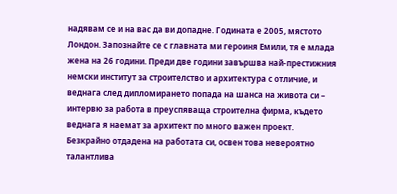надявам се и на вас да ви допадне. Годината е 2005, мястото Лондон. Запознайте се с главната ми героиня Емили, тя е млада жена на 26 години. Преди две години завършва най-престижния немски институт за строителство и архитектура с отличие, и веднага след дипломирането попада на шанса на живота си – интервю за работа в преуспяваща строителна фирма, където веднага я наемат за архитект по много важен проект. Безкрайно отдадена на работата си, освен това невероятно талантлива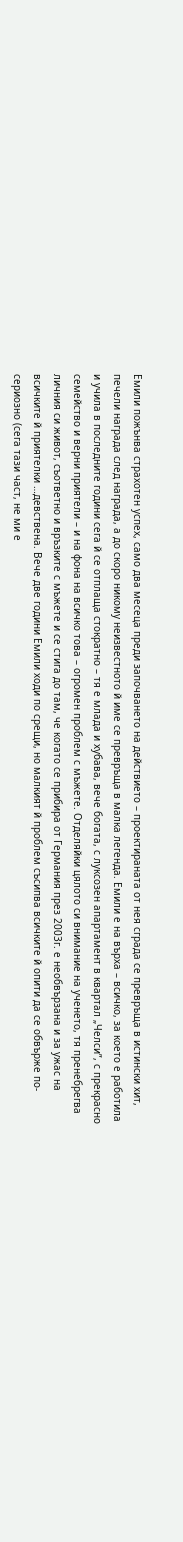Емили пожънва страхотен успех, само два месеца преди започването на действието – проектираната от нея сграда се превръща в истински хит, печели награда след награда, а до скоро никому неизвестното й име се превръща в малка легенда. Емили е на върха – всичко, за което е работила и учила в последните години сега й се отплаща стократно – тя е млада и хубава, вече богата, с луксозен апартамент в квартал „Челси”, с прекрасно семейство и верни приятели – и на фона на всичко това – огромен проблем с мъжете. Отделяйки цялото си внимание на ученето, тя пренебрегва личния си живот, съответно и връзките с мъжете и се стига до там, че когато се прибира от Германия през 2003г. е необвързана и за ужас на всичките й приятелки …девствена. Вече две години Емили ходи по срещи, но малкият й проблем съсипва всичките й опити да се обвърже по-сериозно (сега тази част, не ми е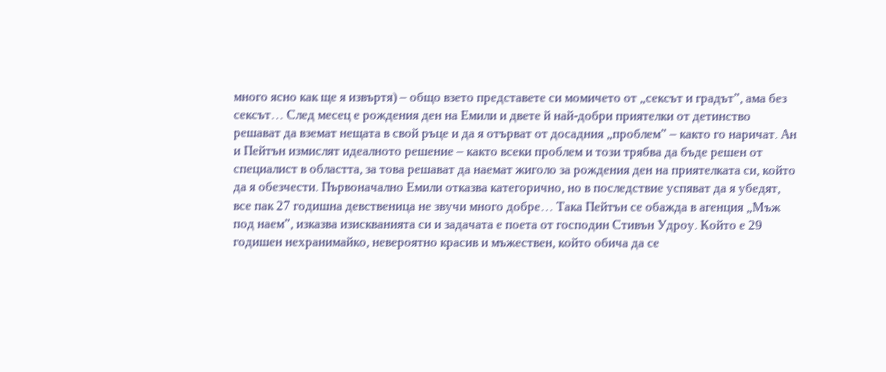много ясно как ще я извъртя) – общо взето представете си момичето от „сексът и градът”, ама без сексът… След месец е рождения ден на Емили и двете й най-добри приятелки от детинство решават да вземат нещата в свой ръце и да я отърват от досадния „проблем” – както го наричат. Ан и Пейтън измислят идеалното решение – както всеки проблем и този трябва да бъде решен от специалист в областта, за това решават да наемат жиголо за рождения ден на приятелката си, който да я обезчести. Първоначално Емили отказва категорично, но в последствие успяват да я убедят, все пак 27 годишна девственица не звучи много добре… Така Пейтън се обажда в агенция „Мъж под наем”, изказва изискванията си и задачата е поета от господин Стивън Удроу. Който е 29 годишен нехранимайко, невероятно красив и мъжествен, който обича да се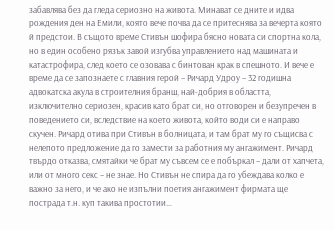забавлява без да гледа сериозно на живота. Минават се дните и идва рождения ден на Емили, която вече почва да се притеснява за вечерта която й предстои. В същото време Стивън шофира бясно новата си спортна кола, но в един особено рязък завой изгубва управлението над машината и катастрофира, след което се озовава с бинтован крак в спешното. И вече е време да се запознаете с главния герой – Ричард Удроу – 32 годишна адвокатска акула в строителния бранш, най-добрия в областта, изключително сериозен, красив като брат си, но отговорен и безупречен в поведението си, вследствие на което живота, който води си е направо скучен. Ричард отива при Стивън в болницата, и там брат му го същисва с нелепото предложение да го замести за работния му ангажимент. Ричард твърдо отказва, смятайки че брат му съвсем се е побъркал – дали от хапчета, или от много секс – не знае. Но Стивън не спира да го убеждава колко е важно за него, и че ако не изпълни поетия ангажимент фирмата ще пострада т.н. куп такива простотии…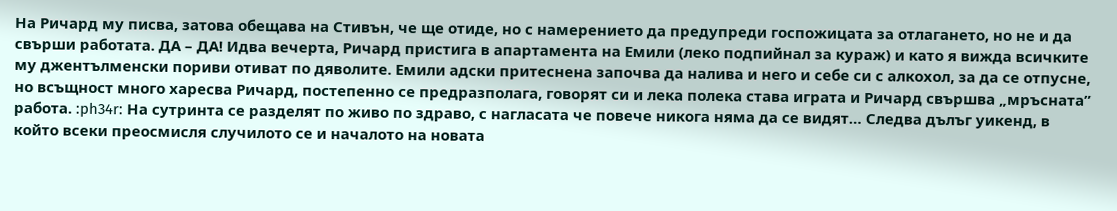На Ричард му писва, затова обещава на Стивън, че ще отиде, но с намерението да предупреди госпожицата за отлагането, но не и да свърши работата. ДА – ДА! Идва вечерта, Ричард пристига в апартамента на Емили (леко подпийнал за кураж) и като я вижда всичките му джентълменски пориви отиват по дяволите. Емили адски притеснена започва да налива и него и себе си с алкохол, за да се отпусне, но всъщност много харесва Ричард, постепенно се предразполага, говорят си и лека полека става играта и Ричард свършва „мръсната” работа. :ph34r: На сутринта се разделят по живо по здраво, с нагласата че повече никога няма да се видят… Следва дълъг уикенд, в който всеки преосмисля случилото се и началото на новата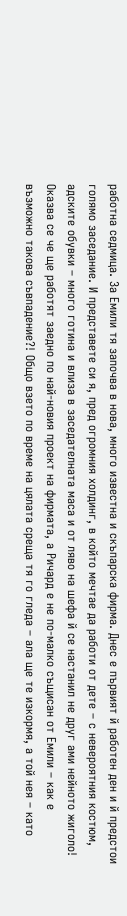работна седмица. За Емили тя започва в нова, много известна и скъпарска фирма. Днес е първият й работен ден и й предстои голямо заседание. И представете си я, пред огромния холдинг, в който мечтае да работи от дете – с невероятния костюм, адските обувки – много готина и влиза в заседателната маса и от ляво на шефа й се настанил не друг ами нейното жиголо! Оказва се че ще работят заедно по най-новия проект на фирмата, а Ричард е не по-малко същисан от Емили – как е възможно такова съвпадение?! Общо взето по време на цялата среща тя го гледа – ала ще те изкормя, а той нея – като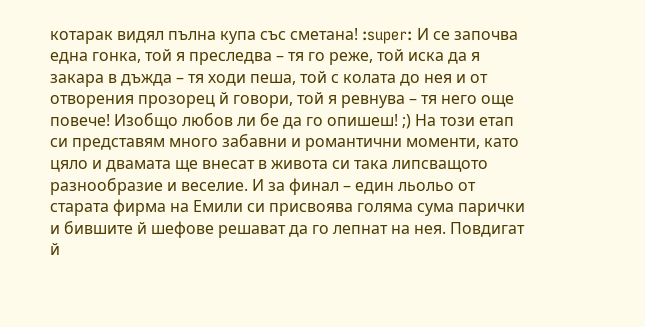котарак видял пълна купа със сметана! :super: И се започва една гонка, той я преследва – тя го реже, той иска да я закара в дъжда – тя ходи пеша, той с колата до нея и от отворения прозорец й говори, той я ревнува – тя него още повече! Изобщо любов ли бе да го опишеш! ;) На този етап си представям много забавни и романтични моменти, като цяло и двамата ще внесат в живота си така липсващото разнообразие и веселие. И за финал – един льольо от старата фирма на Емили си присвоява голяма сума парички и бившите й шефове решават да го лепнат на нея. Повдигат й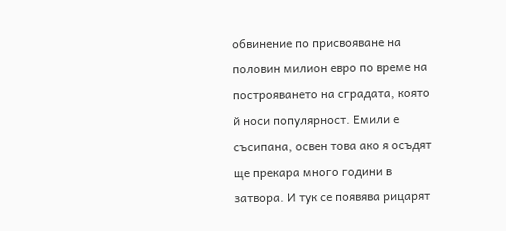обвинение по присвояване на половин милион евро по време на построяването на сградата, която й носи популярност. Емили е съсипана, освен това ако я осъдят ще прекара много години в затвора. И тук се появява рицарят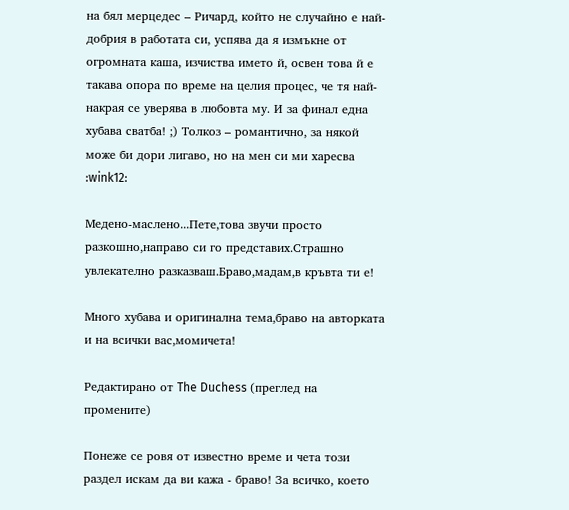на бял мерцедес – Ричард, който не случайно е най-добрия в работата си, успява да я измъкне от огромната каша, изчиства името й, освен това й е такава опора по време на целия процес, че тя най-накрая се уверява в любовта му. И за финал една хубава сватба! ;) Толкоз – романтично, за някой може би дори лигаво, но на мен си ми харесва :wink12:

Медено-маслено...Пете,това звучи просто разкошно,направо си го представих.Страшно увлекателно разказваш.Браво,мадам,в кръвта ти е!

Много хубава и оригинална тема,браво на авторката и на всички вас,момичета!

Редактирано от The Duchess (преглед на промените)

Понеже се ровя от известно време и чета този раздел искам да ви кажа - браво! За всичко, което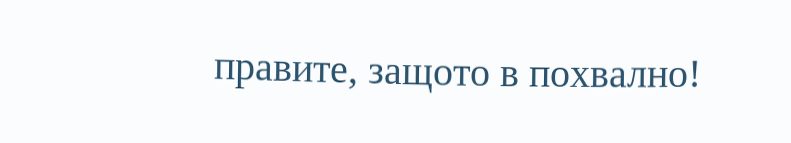правите, защото в похвално!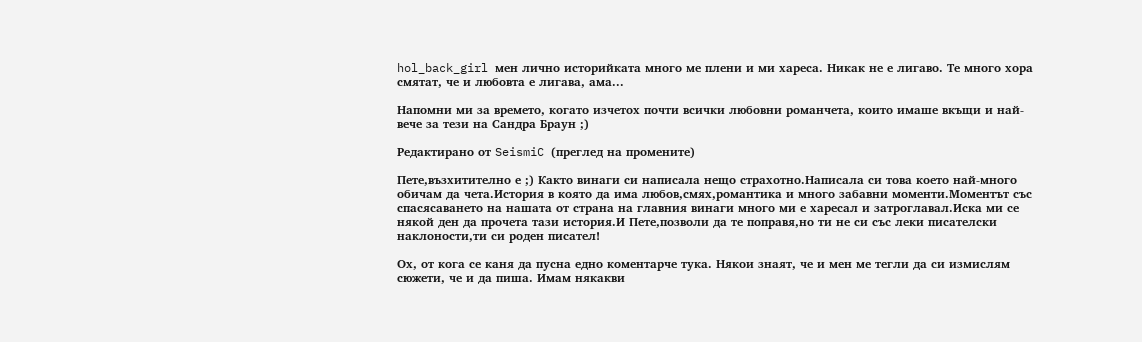hol_back_girl мен лично историйката много ме плени и ми хареса. Никак не е лигаво. Те много хора смятат, че и любовта е лигава, ама...

Напомни ми за времето, когато изчетох почти всички любовни романчета, които имаше вкъщи и най-вече за тези на Сандра Браун ;)

Редактирано от SeismiC (преглед на промените)

Пете,възхитително е ;) Както винаги си написала нещо страхотно.Написала си това което най-много обичам да чета.История в която да има любов,смях,романтика и много забавни моменти.Моментът със спасясаването на нашата от страна на главния винаги много ми е харесал и затроглавал.Иска ми се някой ден да прочета тази история.И Пете,позволи да те поправя,но ти не си със леки писателски наклоности,ти си роден писател!

Ох, от кога се каня да пусна едно коментарче тука. Някои знаят, че и мен ме тегли да си измислям сюжети, че и да пиша. Имам някакви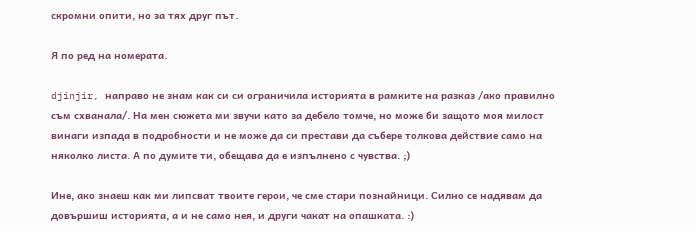скромни опити, но за тях друг път.

Я по ред на номерата.

djinjir, направо не знам как си си ограничила историята в рамките на разказ /ако правилно съм схванала/. На мен сюжета ми звучи като за дебело томче, но може би защото моя милост винаги изпада в подробности и не може да си престави да събере толкова действие само на няколко листа. А по думите ти, обещава да е изпълнено с чувства. ;)

Ине, ако знаеш как ми липсват твоите герои, че сме стари познайници. Силно се надявам да довършиш историята, а и не само нея, и други чакат на опашката. :)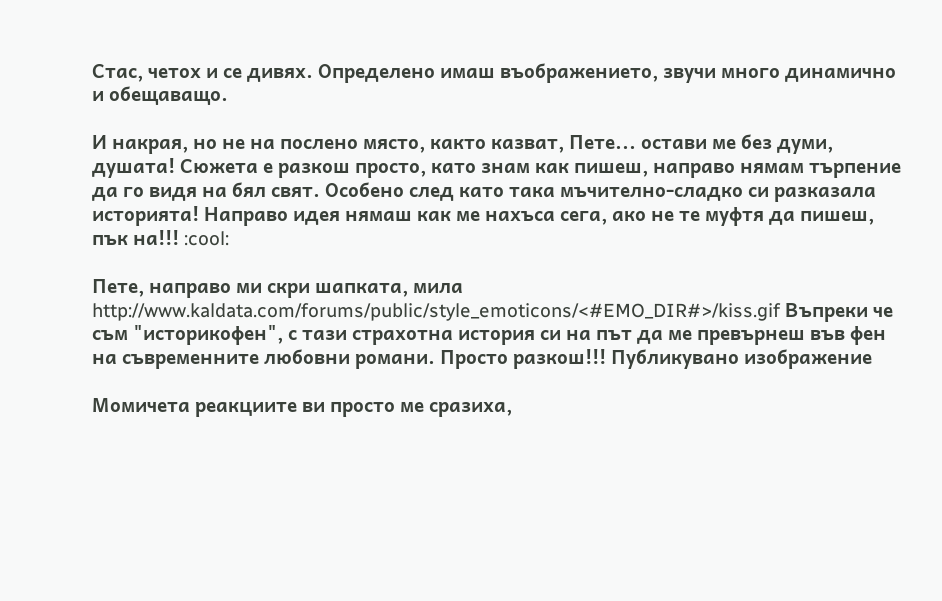Стас, четох и се дивях. Определено имаш въображението, звучи много динамично и обещаващо.

И накрая, но не на послено място, както казват, Пете... остави ме без думи, душата! Сюжета е разкош просто, като знам как пишеш, направо нямам търпение да го видя на бял свят. Особено след като така мъчително-сладко си разказала историята! Направо идея нямаш как ме нахъса сега, ако не те муфтя да пишеш, пък на!!! :cool:

Пете, направо ми скри шапката, мила http://www.kaldata.com/forums/public/style_emoticons/<#EMO_DIR#>/kiss.gif Въпреки че съм "историкофен", с тази страхотна история си на път да ме превърнеш във фен на съвременните любовни романи. Просто разкош!!! Публикувано изображение

Момичета реакциите ви просто ме сразиха,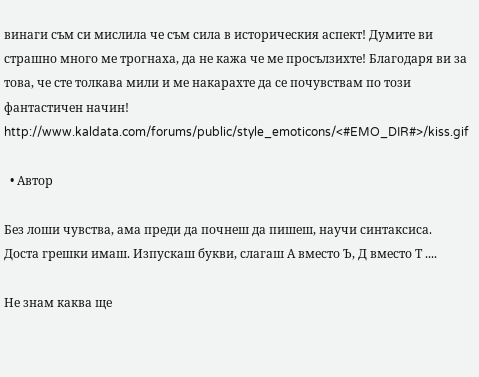винаги съм си мислила че съм сила в историческия аспект! Думите ви страшно много ме трогнаха, да не кажа че ме просълзихте! Благодаря ви за това, че сте толкава мили и ме накарахте да се почувствам по този фантастичен начин! http://www.kaldata.com/forums/public/style_emoticons/<#EMO_DIR#>/kiss.gif

  • Автор

Без лоши чувства, ама преди да почнеш да пишеш, научи синтаксиса. Доста грешки имаш. Изпускаш букви, слагаш А вместо Ъ, Д вместо Т ....

Не знам каква ще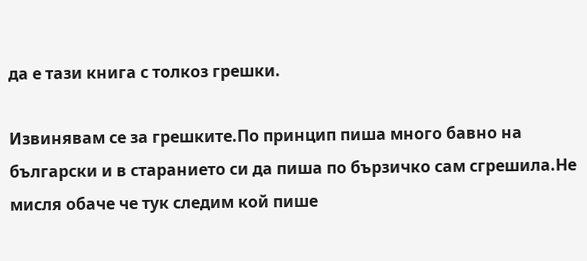да е тази книга с толкоз грешки.

Извинявам се за грешките.По принцип пиша много бавно на български и в старанието си да пиша по бързичко сам сгрешила.Не мисля обаче че тук следим кой пише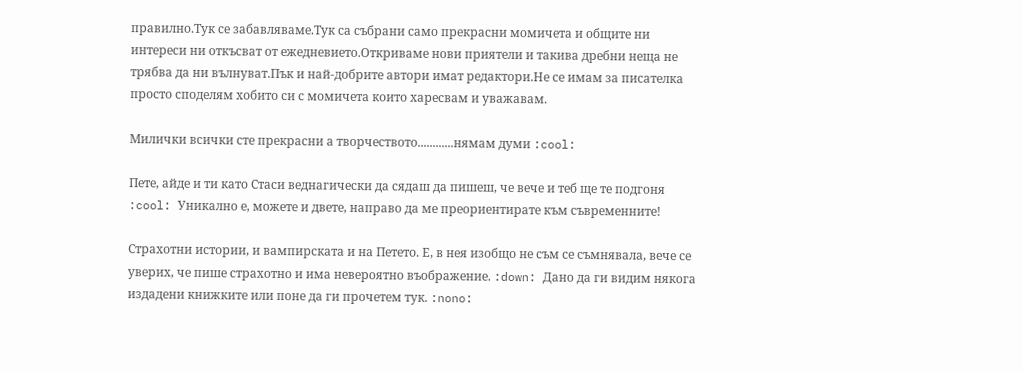правилно.Тук се забавляваме.Тук са събрани само прекрасни момичета и общите ни интереси ни откъсват от ежедневието.Откриваме нови приятели и такива дребни неща не трябва да ни вълнуват.Пък и най-добрите автори имат редактори.Не се имам за писателка просто споделям хобито си с момичета които харесвам и уважавам.

Милички всички сте прекрасни а творчеството............нямам думи :cool:

Пете, айде и ти като Стаси веднагически да сядаш да пишеш, че вече и теб ще те подгоня :cool: Уникално е, можете и двете, направо да ме преориентирате към съвременните!

Страхотни истории, и вампирската и на Петето. Е, в нея изобщо не съм се съмнявала, вече се уверих, че пише страхотно и има невероятно въображение. :down: Дано да ги видим някога издадени книжките или поне да ги прочетем тук. :nono: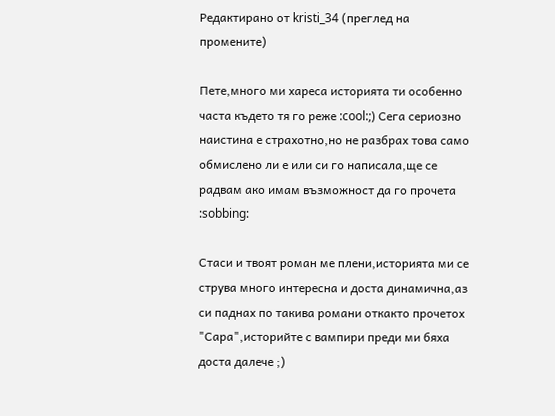Редактирано от kristi_34 (преглед на промените)

Пете,много ми хареса историята ти особенно часта където тя го реже :cool:;) Сега сериозно наистина е страхотно,но не разбрах това само обмислено ли е или си го написала,ще се радвам ако имам възможност да го прочета :sobbing:

Стаси и твоят роман ме плени,историята ми се струва много интересна и доста динамична,аз си паднах по такива романи откакто прочетох "Сара",историйте с вампири преди ми бяха доста далече ;)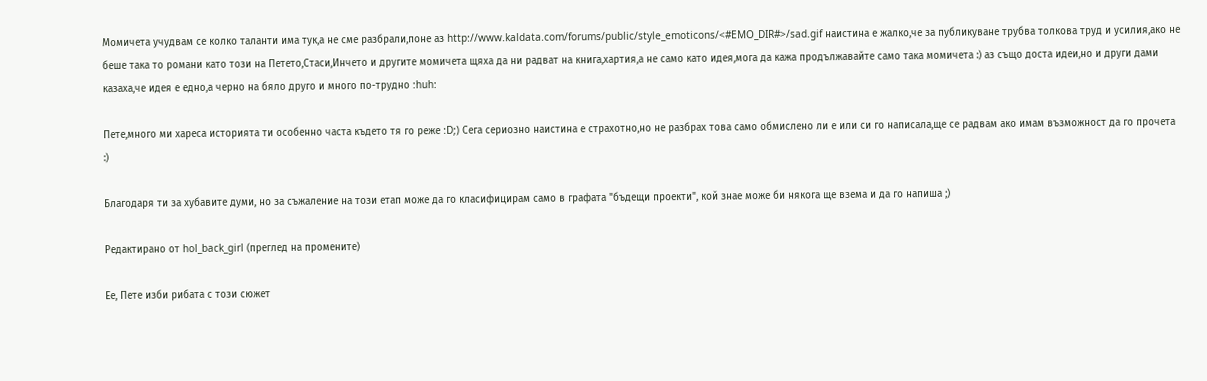Момичета учудвам се колко таланти има тук,а не сме разбрали,поне аз http://www.kaldata.com/forums/public/style_emoticons/<#EMO_DIR#>/sad.gif наистина е жалко,че за публикуване трубва толкова труд и усилия,ако не беше така то романи като този на Петето,Стаси,Инчето и другите момичета щяха да ни радват на книга,хартия,а не само като идея,мога да кажа продължавайте само така момичета :) аз също доста идеи,но и други дами казаха,че идея е едно,а черно на бяло друго и много по-трудно :huh:

Пете,много ми хареса историята ти особенно часта където тя го реже :D;) Сега сериозно наистина е страхотно,но не разбрах това само обмислено ли е или си го написала,ще се радвам ако имам възможност да го прочета :)

Благодаря ти за хубавите думи, но за съжаление на този етап може да го класифицирам само в графата "бъдещи проекти", кой знае може би някога ще взема и да го напиша ;)

Редактирано от hol_back_girl (преглед на промените)

Ее, Пете изби рибата с този сюжет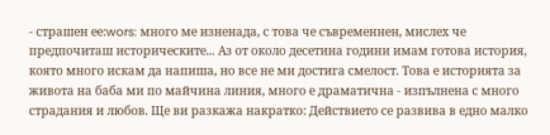- страшен ее:wors: много ме изненада, с това че съвременнен, мислех че предпочиташ историческите... Аз от около десетина години имам готова история, която много искам да напиша, но все не ми достига смелост. Това е историята за живота на баба ми по майчина линия, много е драматична - изпълнена с много страдания и любов. Ще ви разкажа накратко: Действието се развива в едно малко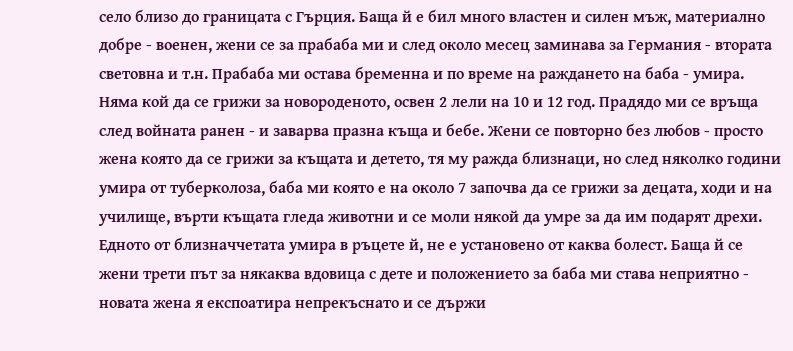село близо до границата с Гърция. Баща й е бил много властен и силен мъж, материално добре - военен, жени се за прабаба ми и след около месец заминава за Германия - втората световна и т.н. Прабаба ми остава бременна и по време на раждането на баба - умира. Няма кой да се грижи за новороденото, освен 2 лели на 10 и 12 год. Прадядо ми се връща след войната ранен - и заварва празна къща и бебе. Жени се повторно без любов - просто жена която да се грижи за къщата и детето, тя му ражда близнаци, но след няколко години умира от туберколоза, баба ми която е на около 7 започва да се грижи за децата, ходи и на училище, върти къщата гледа животни и се моли някой да умре за да им подарят дрехи. Едното от близначчетата умира в ръцете й, не е установено от каква болест. Баща й се жени трети път за някаква вдовица с дете и положението за баба ми става неприятно - новата жена я експоатира непрекъснато и се държи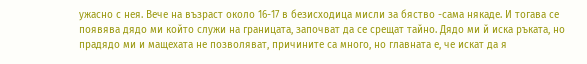ужасно с нея. Вече на възраст около 16-17 в безисходица мисли за бяство -сама някаде. И тогава се появява дядо ми който служи на границата, започват да се срещат тайно. Дядо ми й иска ръката, но прадядо ми и мащехата не позволяват, причините са много, но главната е, че искат да я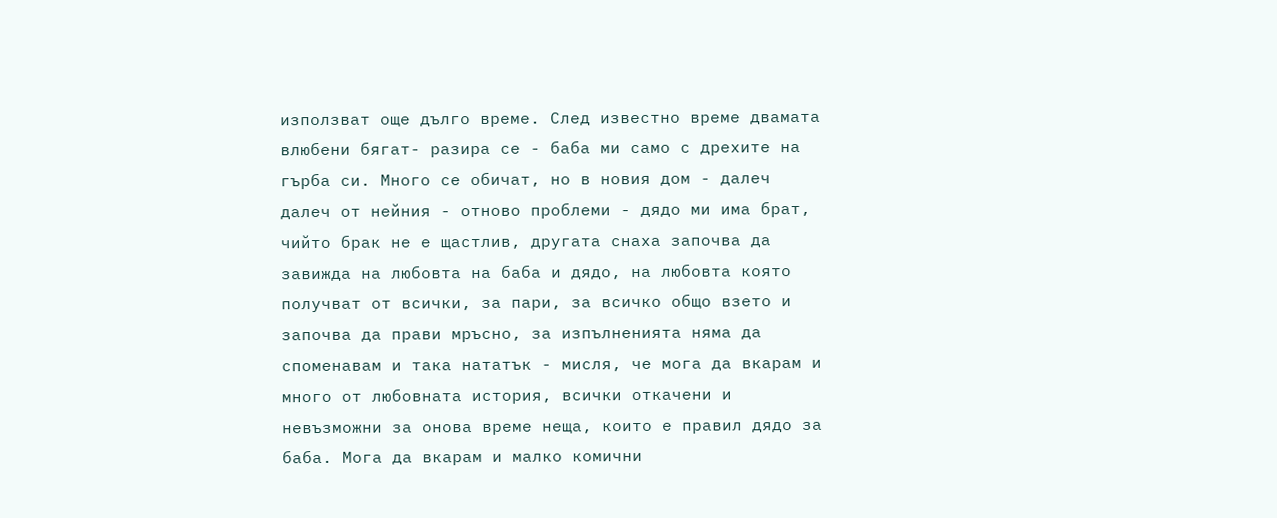използват още дълго време. След известно време двамата влюбени бягат- разира се - баба ми само с дрехите на гърба си. Много се обичат, но в новия дом - далеч далеч от нейния - отново проблеми - дядо ми има брат, чийто брак не е щастлив, другата снаха започва да завижда на любовта на баба и дядо, на любовта която получват от всички, за пари, за всичко общо взето и започва да прави мръсно, за изпълненията няма да споменавам и така нататък - мисля, че мога да вкарам и много от любовната история, всички откачени и невъзможни за онова време неща, които е правил дядо за баба. Мога да вкарам и малко комични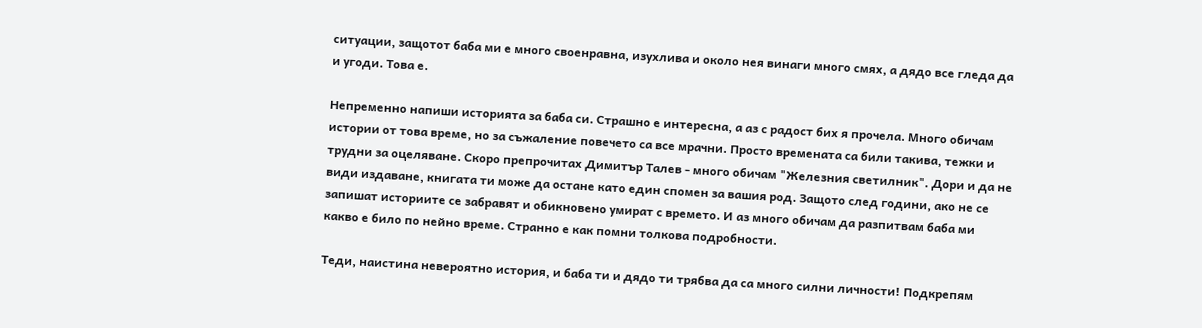ситуации, защотот баба ми е много своенравна, изухлива и около нея винаги много смях, а дядо все гледа да и угоди. Това е.

Непременно напиши историята за баба си. Страшно е интересна, а аз с радост бих я прочела. Много обичам истории от това време, но за съжаление повечето са все мрачни. Просто времената са били такива, тежки и трудни за оцеляване. Скоро препрочитах Димитър Талев - много обичам "Железния светилник". Дори и да не види издаване, книгата ти може да остане като един спомен за вашия род. Защото след години, ако не се запишат историите се забравят и обикновено умират с времето. И аз много обичам да разпитвам баба ми какво е било по нейно време. Странно е как помни толкова подробности.

Теди, наистина невероятно история, и баба ти и дядо ти трябва да са много силни личности! Подкрепям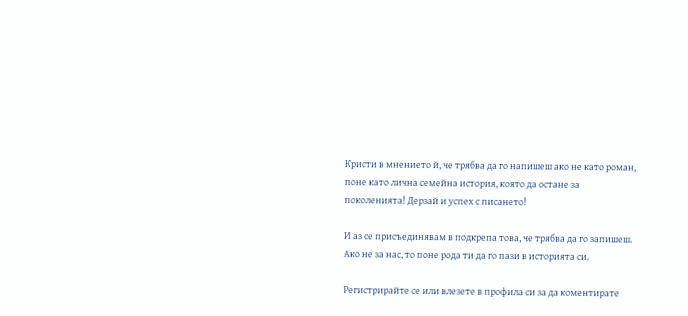Кристи в мнението й, че трябва да го напишеш ако не като роман, поне като лична семейна история, която да остане за поколенията! Дерзай и успех с писането!

И аз се присъединявам в подкрепа това, че трябва да го запишеш. Ако не за нас, то поне рода ти да го пази в историята си.

Регистрирайте се или влезете в профила си за да коментирате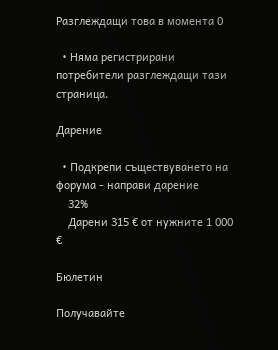Разглеждащи това в момента 0

  • Няма регистрирани потребители разглеждащи тази страница.

Дарение

  • Подкрепи съществуването на форума - направи дарение
    32%
    Дарени 315 € от нужните 1 000 €

Бюлетин

Получавайте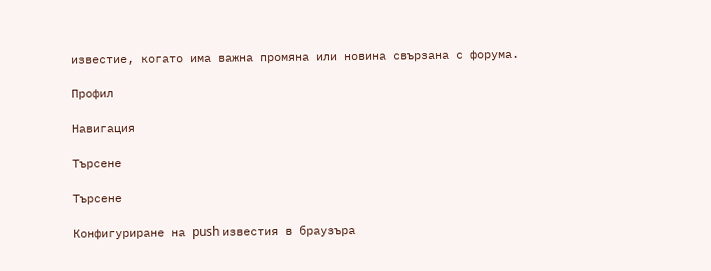известие, когато има важна промяна или новина свързана с форума.

Профил

Навигация

Търсене

Търсене

Конфигуриране на push известия в браузъра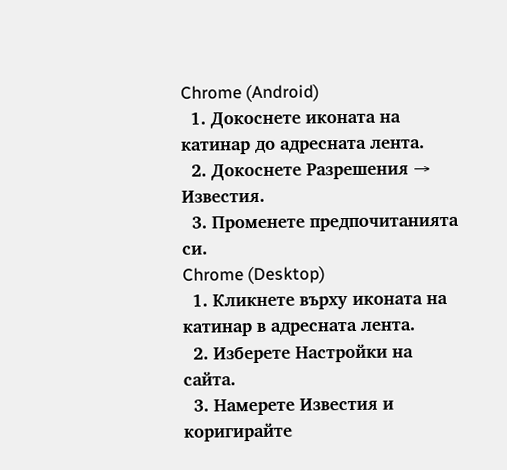Chrome (Android)
  1. Докоснете иконата на катинар до адресната лента.
  2. Докоснете Разрешения → Известия.
  3. Променете предпочитанията си.
Chrome (Desktop)
  1. Кликнете върху иконата на катинар в адресната лента.
  2. Изберете Настройки на сайта.
  3. Намерете Известия и коригирайте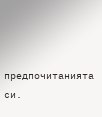предпочитанията си.